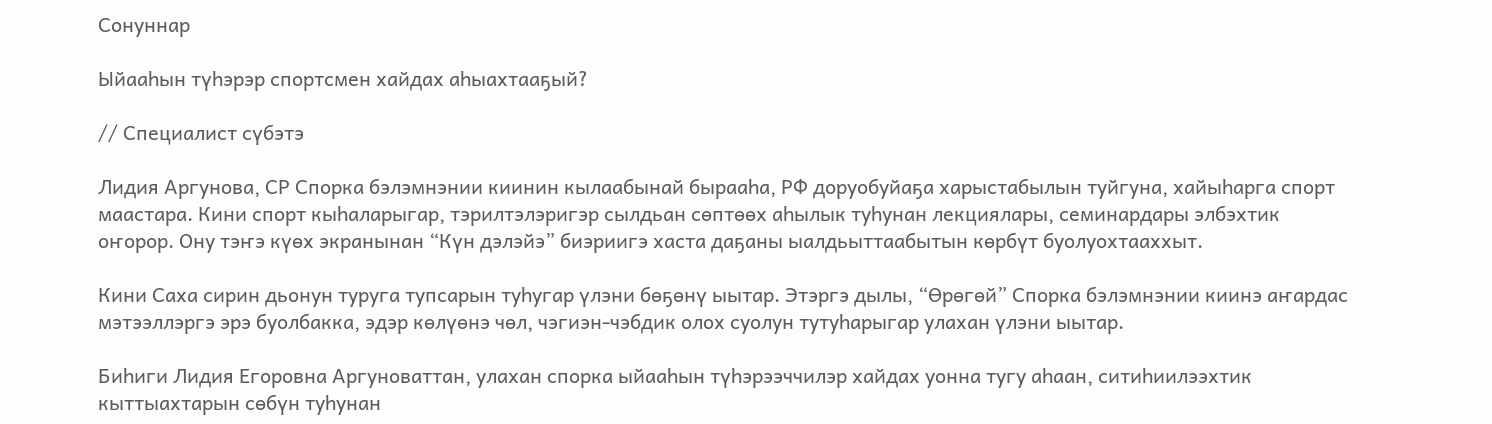Сонуннар

Ыйааһын түһэрэр спортсмен хайдах аһыахтааҕый?

// Специалист сүбэтэ

Лидия Аргунова, СР Спорка бэлэмнэнии киинин кылаабынай бырааһа, РФ доруобуйаҕа харыстабылын туйгуна, хайыһарга спорт маастара. Кини спорт кыһаларыгар, тэрилтэлэригэр сылдьан сөптөөх аһылык туһунан лекциялары, семинардары элбэхтик оҥорор. Ону тэҥэ күөх экранынан “Күн дэлэйэ” биэриигэ хаста даҕаны ыалдьыттаабытын көрбүт буолуохтааххыт.

Кини Саха сирин дьонун туруга тупсарын туһугар үлэни бөҕөнү ыытар. Этэргэ дылы, “Өрөгөй” Спорка бэлэмнэнии киинэ аҥардас мэтээллэргэ эрэ буолбакка, эдэр көлүөнэ чөл, чэгиэн-чэбдик олох суолун тутуһарыгар улахан үлэни ыытар.

Биһиги Лидия Егоровна Аргуноваттан, улахан спорка ыйааһын түһэрээччилэр хайдах уонна тугу аһаан, ситиһиилээхтик кыттыахтарын сөбүн туһунан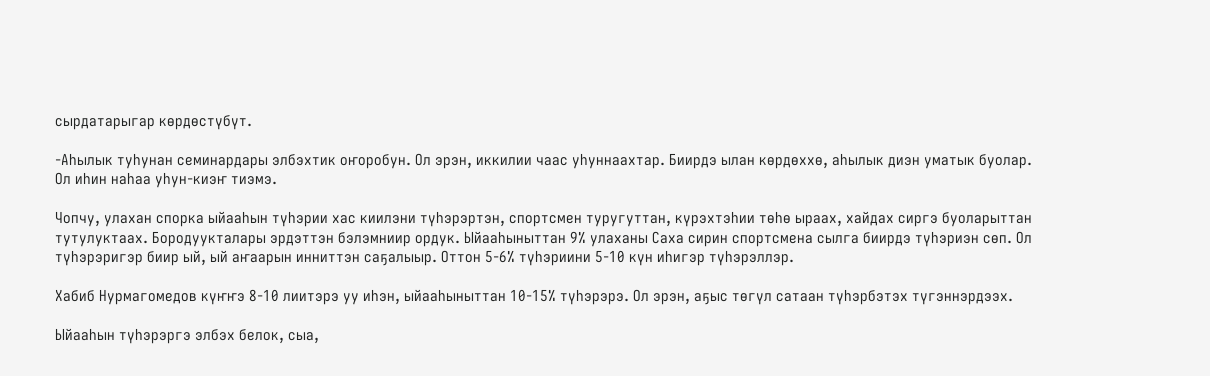сырдатарыгар көрдөстүбүт.

-Аһылык туһунан семинардары элбэхтик оҥоробун. Ол эрэн, иккилии чаас уһуннаахтар. Биирдэ ылан көрдөххө, аһылык диэн уматык буолар. Ол иһин наһаа уһун-киэҥ тиэмэ.

Чопчу, улахан спорка ыйааһын түһэрии хас киилэни түһэрэртэн, спортсмен туругуттан, күрэхтэһии төһө ыраах, хайдах сиргэ буоларыттан тутулуктаах. Бородуукталары эрдэттэн бэлэмниир ордук. Ыйааһыныттан 9% улаханы Саха cирин спортсмена сылга биирдэ түһэриэн сөп. Ол түһэрэригэр биир ый, ый аҥаарын инниттэн саҕалыыр. Оттон 5-6% түһэриини 5-10 күн иһигэр түһэрэллэр.

Хабиб Нурмагомедов күҥҥэ 8-10 лиитэрэ уу иһэн, ыйааһыныттан 10-15% түһэрэрэ. Ол эрэн, аҕыс төгүл сатаан түһэрбэтэх түгэннэрдээх.

Ыйааһын түһэрэргэ элбэх белок, сыа,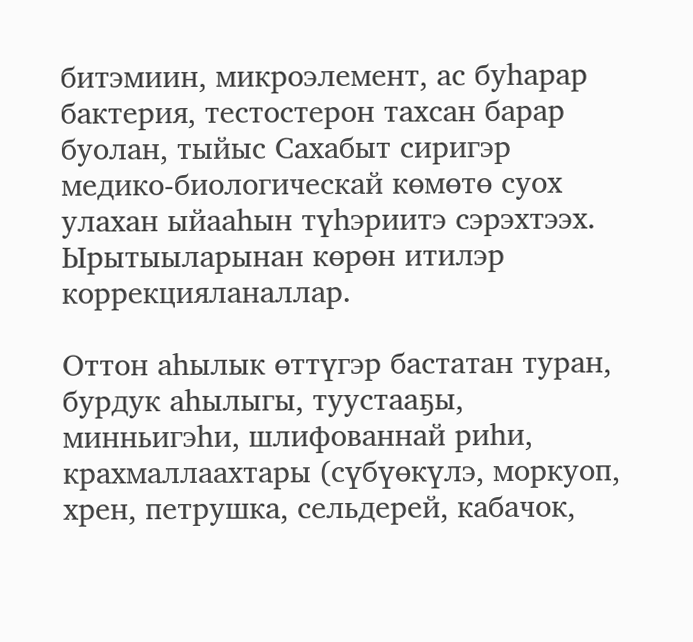битэмиин, микроэлемент, ас буһарар бактерия, тестостерон тахсан барар буолан, тыйыс Сахабыт сиригэр медико-биологическай көмөтө суох улахан ыйааһын түһэриитэ сэрэхтээх. Ырытыыларынан көрөн итилэр коррекцияланаллар.

Оттон аһылык өттүгэр бастатан туран, бурдук аһылыгы, туустааҕы, минньигэһи, шлифованнай риһи, крахмаллаахтары (сүбүөкүлэ, моркуоп, хрен, петрушка, сельдерей, кабачок,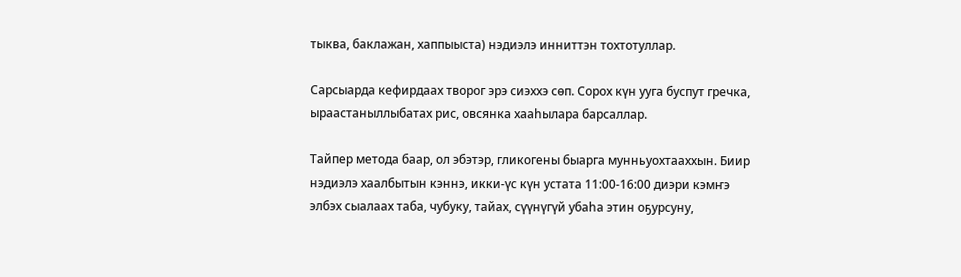тыква, баклажан, хаппыыста) нэдиэлэ инниттэн тохтотуллар.

Сарсыарда кефирдаах творог эрэ сиэххэ сөп. Сорох күн ууга буспут гречка, ыраастаныллыбатах рис, овсянка хааһылара барсаллар.

Тайпер метода баар, ол эбэтэр, гликогены быарга мунньуохтааххын. Биир нэдиэлэ хаалбытын кэннэ, икки-үс күн устата 11:00-16:00 диэри кэмҥэ элбэх сыалаах таба, чубуку, тайах, сүүнүгүй убаһа этин оҕурсуну,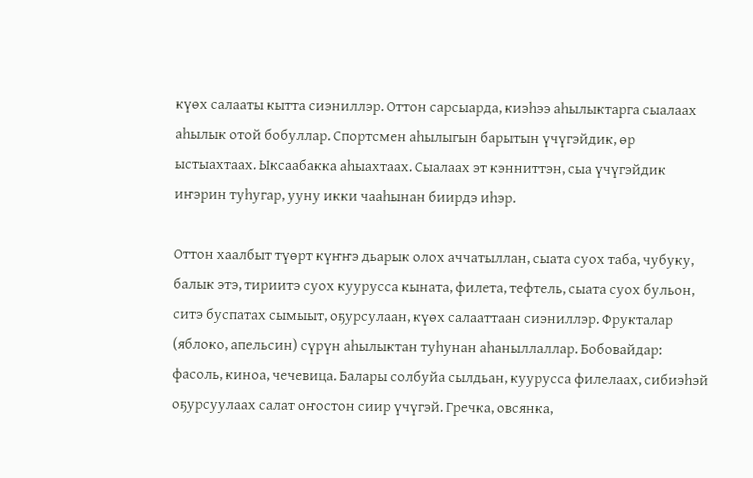күөх салааты кытта сиэниллэр. Оттон сарсыарда, киэһээ аһылыктарга сыалаах аһылык отой бобуллар. Спортсмен аһылыгын барытын үчүгэйдик, өр ыстыахтаах. Ыксаабакка аһыахтаах. Сыалаах эт кэнниттэн, сыа үчүгэйдик иҥэрин туһугар, ууну икки чааһынан биирдэ иһэр.

Оттон хаалбыт түөрт күҥҥэ дьарык олох аччатыллан, сыата суох таба, чубуку, балык этэ, тириитэ суох куурусса кыната, филета, тефтель, сыата суох бульон, ситэ буспатах сымыыт, оҕурсулаан, күөх салааттаан сиэниллэр. Фрукталар (яблоко, апельсин) сүрүн аһылыктан туһунан аһаныллаллар. Бобовайдар: фасоль, киноа, чечевица. Балары солбуйа сылдьан, куурусса филелаах, сибиэһэй оҕурсуулаах салат оҥостон сиир үчүгэй. Гречка, овсянка,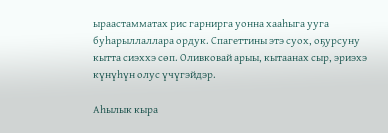ыраастамматах рис гарнирга уонна хааһыга ууга буһарыллаллара ордук. Спагеттины этэ суох, оҕурсуну кытта сиэххэ сөп. Оливковай арыы, кытаанах сыр, эриэхэ күнүһүн олус үчүгэйдэр.

Аһылык кыра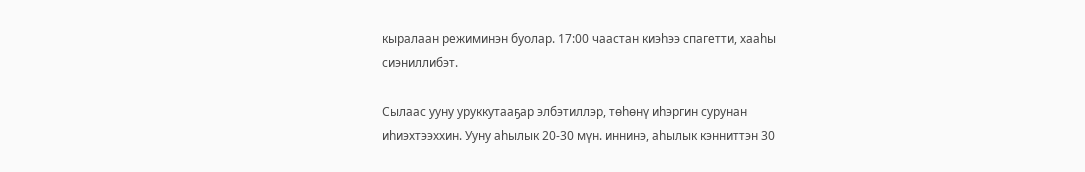кыралаан режиминэн буолар. 17:00 чаастан киэһээ спагетти, хааһы сиэниллибэт.

Сылаас ууну уруккутааҕар элбэтиллэр, төһөнү иһэргин сурунан иһиэхтээххин. Ууну аһылык 20-30 мүн. иннинэ, аһылык кэнниттэн 30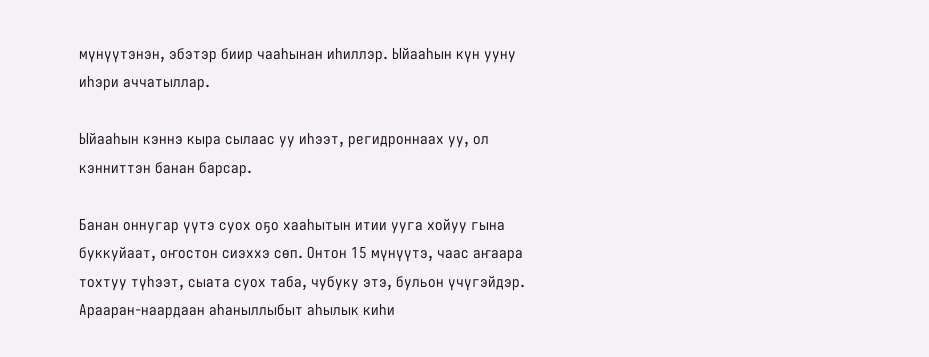мүнүүтэнэн, эбэтэр биир чааһынан иһиллэр. Ыйааһын күн ууну иһэри аччатыллар.

Ыйааһын кэннэ кыра сылаас уу иһээт, регидроннаах уу, ол кэнниттэн банан барсар.

Банан оннугар үүтэ суох оҕо хааһытын итии ууга хойуу гына буккуйаат, оҥостон сиэххэ сөп. Онтон 15 мүнүүтэ, чаас аҥаара тохтуу түһээт, сыата суох таба, чубуку этэ, бульон үчүгэйдэр. Арааран-наардаан аһаныллыбыт аһылык киһи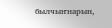былчыҥнарын,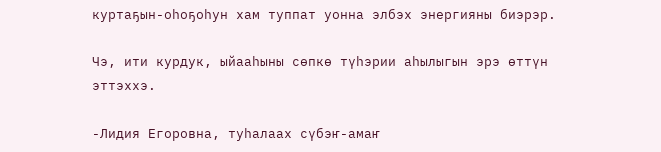куртаҕын-оһоҕоһун хам туппат уонна элбэх энергияны биэрэр.

Чэ, ити курдук, ыйааһыны сөпкө түһэрии аһылыгын эрэ өттүн эттэххэ.

-Лидия Егоровна, туһалаах сүбэҥ-амаҥ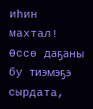иһин махтал! Өссө даҕаны бу тиэмэҕэ сырдата,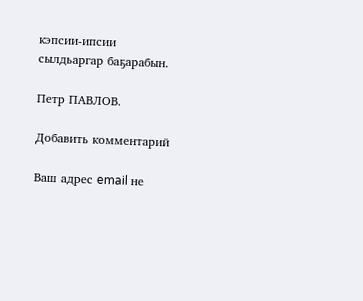кэпсии-ипсии сылдьаргар баҕарабын.

Петр ПАВЛОВ.

Добавить комментарий

Ваш адрес email не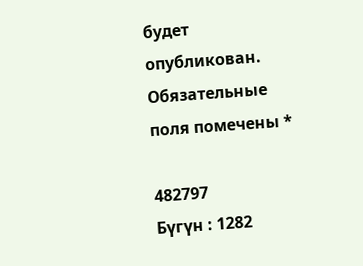будет опубликован. Обязательные поля помечены *

482797
Бүгүн : 1282